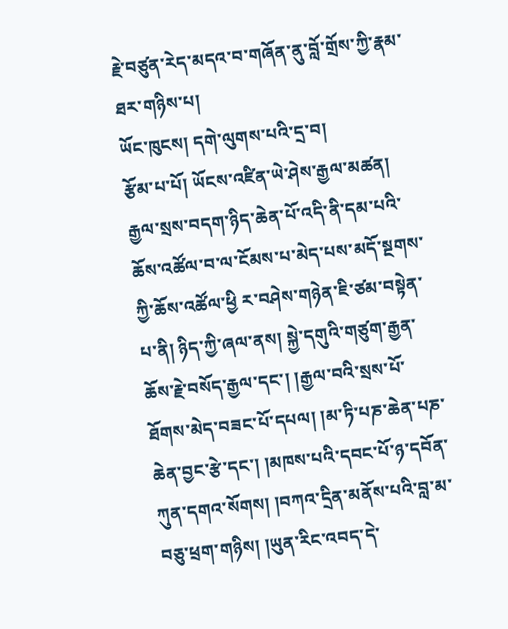རྗེ་བཙུན་རེད་མདའ་བ་གཞོན་ནུ་བློ་གྲོས་ཀྱི་རྣམ་ཐར་གཉིས་པ།
ཡོང་ཁུངས། དགེ་ལུགས་པའི་དྲ་བ།
རྩོམ་པ་པོ། ཡོངས་འཛིན་ཡེ་ཤེས་རྒྱལ་མཚན།
རྒྱལ་སྲས་བདག་ཉིད་ཆེན་པོ་འདི་ནི་དམ་པའི་ཆོས་འཚོལ་བ་ལ་ངོམས་པ་མེད་པས་མདོ་སྔགས་ཀྱི་ཆོས་འཚོལ་ཕྱི ར་བཤེས་གཉེན་ཇི་ཙམ་བསྟེན་པ་ནི། ཉིད་ཀྱི་ཞལ་ནས། སྐྱེ་དགུའི་གཙུག་རྒྱན་ཆོས་རྗེ་བསོད་རྒྱལ་དང་། །རྒྱལ་བའི་སྲས་པོ་ཐོགས་མེད་བཟང་པོ་དཔལ། །མ་ཏི་པཎ་ཆེན་པཎ་ཆེན་བྱང་རྩེ་དང་། །མཁས་པའི་དབང་པོ་ཉ་དབོན་ཀུན་དགའ་སོགས། །བཀའ་དྲིན་མནོས་པའི་བླ་མ་བཅུ་ཕྲག་གཉིས། །ཡུན་རིང་འབད་དེ་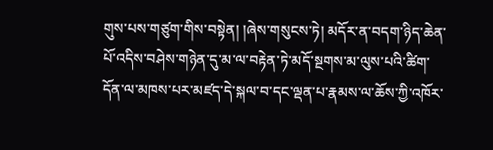གུས་པས་གཙུག་གིས་བསྟེན། །ཞེས་གསུངས་ཏེ། མདོར་ན་བདག་ཉིད་ཆེན་པོ་འདིས་བཤེས་གཉེན་དུ་མ་ལ་བརྟེན་ཏེ་མདོ་སྔགས་མ་ལུས་པའི་ཚིག་དོན་ལ་མཁས་པར་མཛད་དེ་སྐལ་བ་དང་ལྡན་པ་རྣམས་ལ་ཆོས་ཀྱི་འཁོར་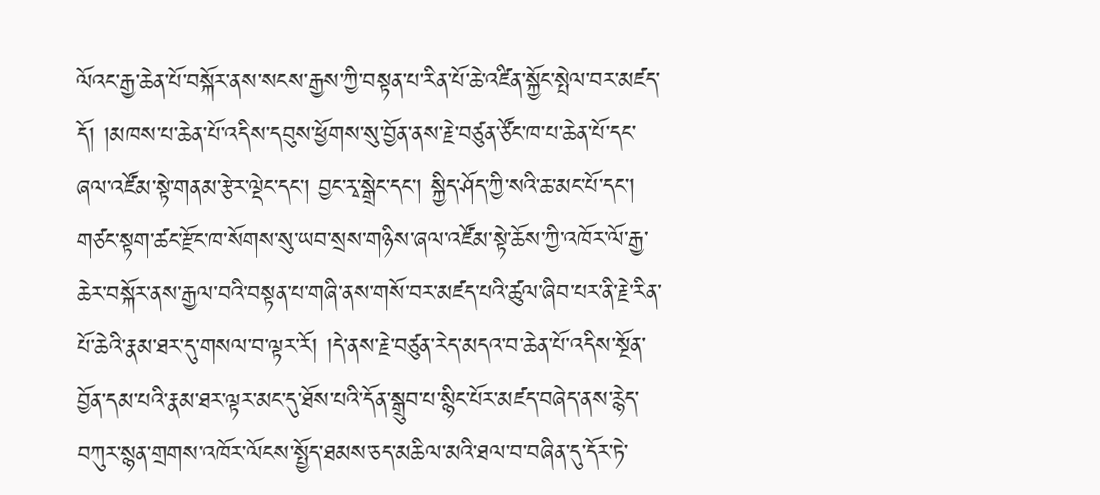ལོའང་རྒྱ་ཆེན་པོ་བསྐོར་ནས་སངས་རྒྱས་ཀྱི་བསྟན་པ་རིན་པོ་ཆེ་འཛིན་སྐྱོང་སྤེལ་བར་མཛད་དོ། །མཁས་པ་ཆེན་པོ་འདིས་དབུས་ཕྱོགས་སུ་བྱོན་ནས་རྗེ་བཙུན་ཙོང་ཁ་པ་ཆེན་པོ་དང་ཞལ་འཛོམ་སྟེ་གནམ་རྩེར་ལྡེང་དང་། བྱང་རྭ་སྒྲེང་དང་། སྐྱིད་ཤོད་ཀྱི་སའི་ཆ་མང་པོ་དང་། གཙང་སྟག་ཚང་རྫོང་ཁ་སོགས་སུ་ཡབ་སྲས་གཉིས་ཞལ་འཛོམ་སྟེ་ཆོས་ཀྱི་འཁོར་ལོ་རྒྱ་ཆེར་བསྐོར་ནས་རྒྱལ་བའི་བསྟན་པ་གཞི་ནས་གསོ་བར་མཛད་པའི་ཚུལ་ཞིབ་པར་ནི་རྗེ་རིན་པོ་ཆེའི་རྣམ་ཐར་དུ་གསལ་བ་ལྟར་རོ། །དེ་ནས་རྗེ་བཙུན་རེད་མདའ་བ་ཆེན་པོ་འདིས་སྔོན་བྱོན་དམ་པའི་རྣམ་ཐར་ལྟར་མང་དུ་ཐོས་པའི་དོན་སྒྲུབ་པ་སྙིང་པོར་མཛད་བཞེད་ནས་རྙེད་བཀུར་སྙན་གྲགས་འཁོར་ལོངས་སྤྱོད་ཐམས་ཅད་མཆིལ་མའི་ཐལ་བ་བཞིན་དུ་དོར་ཏེ་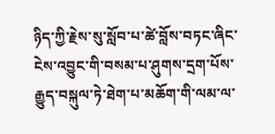ཉིད་ཀྱི་རྗེས་སུ་སློབ་པ་ཚེ་བློས་བཏང་ཞིང་ངེས་འབྱུང་གི་བསམ་པ་ཤུགས་དྲག་པོས་རྒྱུད་བསྐུལ་ཏེ་ཐེག་པ་མཆོག་གི་ལམ་ལ་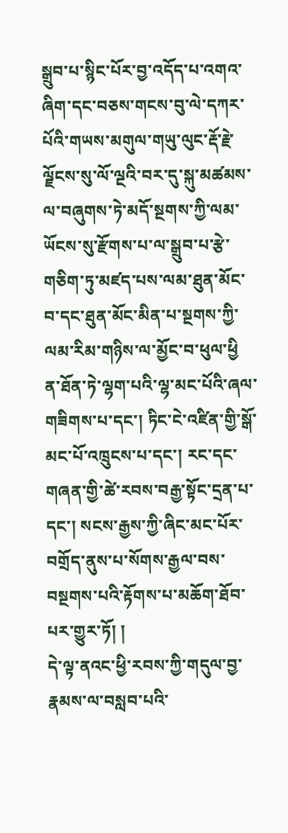སྒྲུབ་པ་སྙིང་པོར་བྱ་འདོད་པ་འགའ་ཞིག་དང་བཅས་གངས་བུ་ལེ་དཀར་པོའི་གཡས་མགུལ་གཡུ་ལུང་རྡོ་རྗེ་ལྗོངས་སུ་ལོ་ལྔའི་བར་དུ་སྐུ་མཚམས་ལ་བཞུགས་ཏེ་མདོ་སྔགས་ཀྱི་ལམ་ཡོངས་སུ་རྫོགས་པ་ལ་སྒྲུབ་པ་རྩེ་གཅིག་ཏུ་མཛད་པས་ལམ་ཐུན་མོང་བ་དང་ཐུན་མོང་མིན་པ་སྔགས་ཀྱི་ལམ་རིམ་གཉིས་ལ་མྱོང་བ་ཕུལ་ཕྱི ན་ཐོན་ཏེ་ལྷག་པའི་ལྷ་མང་པོའི་ཞལ་གཟིགས་པ་དང་། ཏིང་ངེ་འཛིན་གྱི་སྒོ་མང་པོ་འཁྲུངས་པ་དང་། རང་དང་གཞན་གྱི་ཚེ་རབས་བརྒྱ་སྟོང་དྲན་པ་དང་། སངས་རྒྱས་ཀྱི་ཞིང་མང་པོར་བགྲོད་ནུས་པ་སོགས་རྒྱལ་བས་བསྔགས་པའི་རྟོགས་པ་མཆོག་ཐོབ་པར་གྱུར་ཏོ། །
དེ་ལྟ་ནའང་ཕྱི་རབས་ཀྱི་གདུལ་བྱ་རྣམས་ལ་བསླབ་པའི་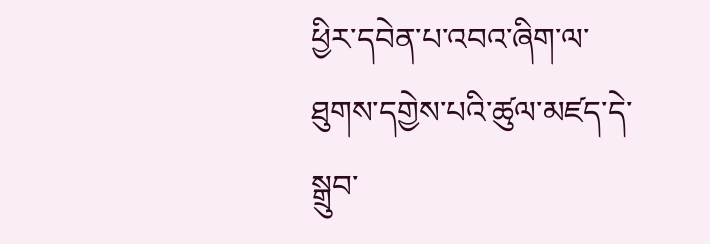ཕྱིར་དབེན་པ་འབའ་ཞིག་ལ་ཐུགས་དགྱེས་པའི་ཚུལ་མཛད་དེ་སྒྲུབ་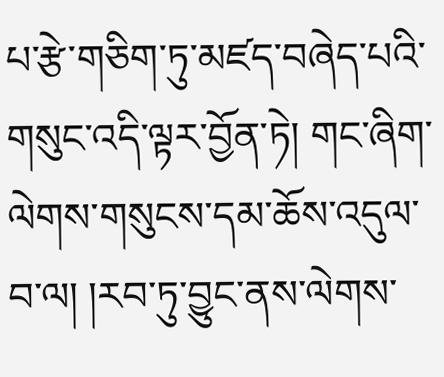པ་རྩེ་གཅིག་ཏུ་མཛད་བཞེད་པའི་གསུང་འདི་ལྟར་བྱོན་ཏེ། གང་ཞིག་ལེགས་གསུངས་དམ་ཆོས་འདུལ་བ་ལ། །རབ་ཏུ་བྱུང་ནས་ལེགས་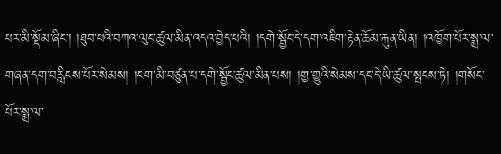པར་མི་སྡོམ་ཞིང་། །ཐུབ་པའི་བཀའ་ལུང་ཚུལ་མིན་འདའ་བྱེད་པའི། །དགེ་སྦྱོང་དེ་དག་འཇིག་རྟེན་ཆོམ་རྐུན་ཡིན། །འཁྱོག་པོར་སྨྲ་ལ་གཞན་དག་བརླིངས་པོར་སེམས། །ངག་མི་བཙུན་པ་དགེ་སྦྱོང་ཚུལ་མིན་པས། །གྱ་གྱུའི་སེམས་དང་དེ་ཡི་ཚུལ་སྤངས་ཏེ། །གསོང་པོར་སྨྲ་ལ་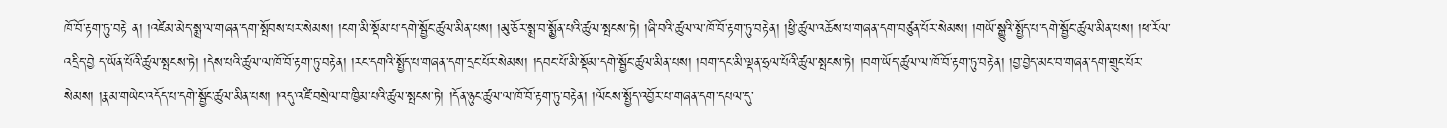ཁོ་བོ་རྟག་ཏུ་བརྟེ ན། །འཛེམ་མེད་སྨྲ་ལ་གཞན་དག་སྤོབས་པར་སེམས། །ངག་མི་སྡོམ་པ་དགེ་སྦྱོང་ཚུལ་མིན་པས། །མུ་ཅོར་སྨྲ་བ་སྨྱོན་པའི་ཚུལ་སྤངས་ཏེ། །ཞི་བའི་ཚུལ་ལ་ཁོ་བོ་རྟག་ཏུ་བརྟེན། །ཕྱི་ཚུལ་འཆོས་པ་གཞན་དག་བཙུན་པོར་སེམས། །གཡོ་སྒྱུའི་སྤྱོད་པ་དགེ་སྦྱོང་ཚུལ་མིན་པས། །ཕ་རོལ་འདྲིད་བྱེ ད་ཡོན་པོའི་ཚུལ་སྤངས་ཏེ། །དེས་པའི་ཚུལ་ལ་ཁོ་བོ་རྟག་ཏུ་བརྟེན། །རང་དགའི་སྤྱོད་པ་གཞན་དག་དྲང་པོར་སེམས། །དབང་པོ་མི་སྡོམ་དགེ་སྦྱོང་ཚུལ་མིན་པས། །བག་དང་མི་ལྡན་ཧྲལ་པོའི་ཚུལ་སྤངས་ཏེ། །བག་ཡོད་ཚུལ་ལ་ཁོ་བོ་རྟག་ཏུ་བརྟེན། །བྱ་བྱེད་མང་བ་གཞན་དག་གྲུང་པོར་སེམས། །རྣམ་གཡེང་འདོད་པ་དགེ་སྦྱོང་ཚུལ་མིན་པས། །འདུ་འཛི་བསྲེལ་བ་ཁྱིམ་པའི་ཚུལ་སྤངས་ཏེ། །དོན་ཉུང་ཚུལ་ལ་ཁོ་བོ་རྟག་ཏུ་བརྟེན། །ལོངས་སྤྱོད་འབྱོར་པ་གཞན་དག་དཔལ་དུ་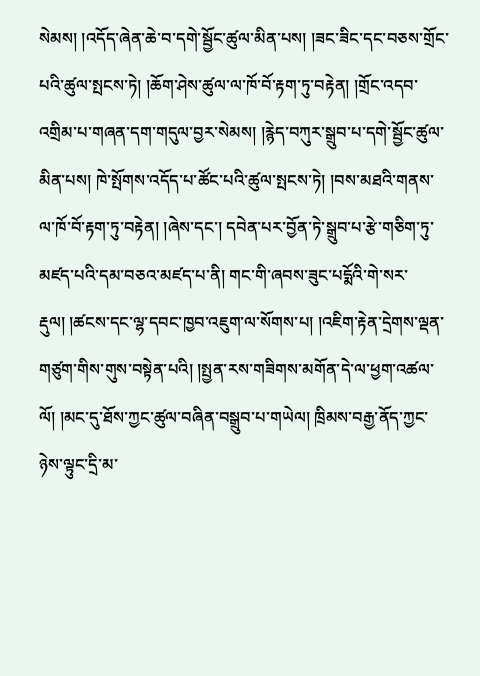སེམས། །འདོད་ཞེན་ཆེ་བ་དགེ་སྦྱོང་ཚུལ་མིན་པས། །ཟང་ཟིང་དང་བཅས་གྲོང་པའི་ཚུལ་སྤངས་ཏེ། །ཆོག་ཤེས་ཚུལ་ལ་ཁོ་བོ་རྟག་ཏུ་བརྟེན། །གྲོང་འདབ་འགྲིམ་པ་གཞན་དག་གདུལ་བྱར་སེམས། །རྙེད་བཀུར་སྒྲུབ་པ་དགེ་སྦྱོང་ཚུལ་མིན་པས། ཁེ་སྤོགས་འདོད་པ་ཚོང་པའི་ཚུལ་སྤངས་ཏེ། །བས་མཐའི་གནས་ལ་ཁོ་བོ་རྟག་ཏུ་བརྟེན། །ཞེས་དང་། དབེན་པར་བྱོན་ཏེ་སྒྲུབ་པ་རྩེ་གཅིག་ཏུ་མཛད་པའི་དམ་བཅའ་མཛད་པ་ནི། གང་གི་ཞབས་ཟུང་པདྨོའི་གེ་སར་རྡུལ། །ཚངས་དང་ལྷ་དབང་ཁྱབ་འཇུག་ལ་སོགས་པ། །འཇིག་རྟེན་དྲེགས་ལྡན་གཙུག་གིས་གུས་བསྟེན་པའི། །སྤྱན་རས་གཟིགས་མགོན་དེ་ལ་ཕྱག་འཚལ་ལོ། །མང་དུ་ཐོས་ཀྱང་ཚུལ་བཞིན་བསྒྲུབ་པ་གཡེལ། ཁྲིམས་བརྒྱ་ནོད་ཀྱང་ཉེས་ལྟུང་དྲི་མ་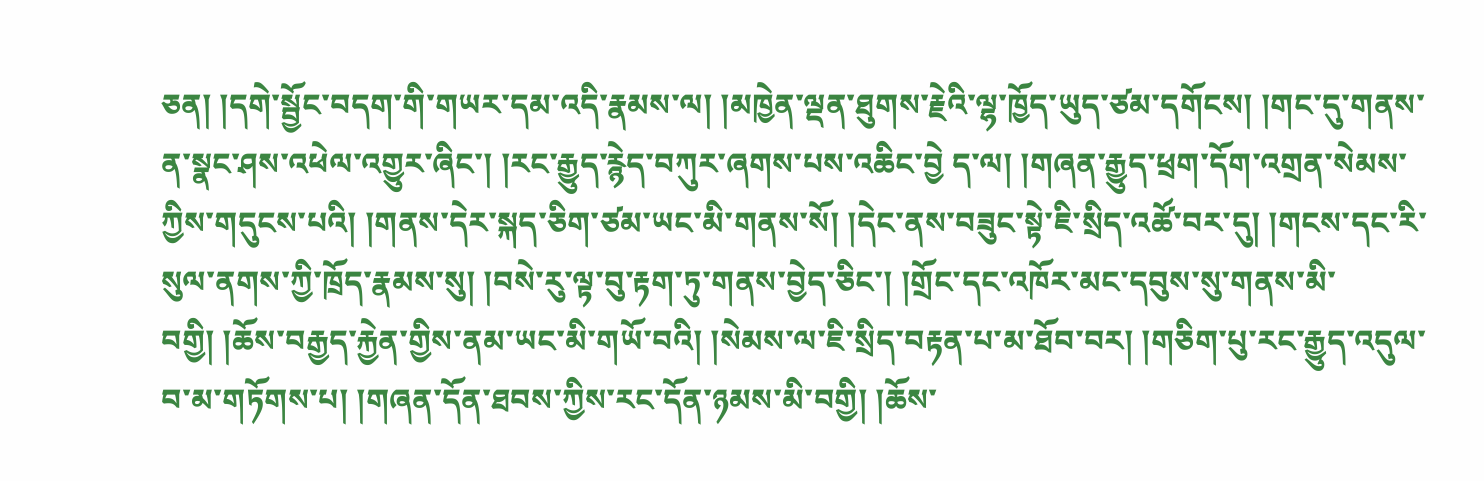ཅན། །དགེ་སྦྱོང་བདག་གི་གཡར་དམ་འདི་རྣམས་ལ། །མཁྱེན་ལྡན་ཐུགས་རྗེའི་ལྷ་ཁྱོད་ཡུད་ཙམ་དགོངས། །གང་དུ་གནས་ན་སྣང་ཤས་འཕེལ་འགྱུར་ཞིང་། །རང་རྒྱུད་རྙེད་བཀུར་ཞགས་པས་འཆིང་བྱེ ད་ལ། །གཞན་རྒྱུད་ཕྲག་དོག་འགྲན་སེམས་ཀྱིས་གདུངས་པའི། །གནས་དེར་སྐད་ཅིག་ཙམ་ཡང་མི་གནས་སོ། །དེང་ནས་བཟུང་སྟེ་ཇི་སྲིད་འཚོ་བར་དུ། །གངས་དང་རི་སུལ་ནགས་ཀྱི་ཁྲོད་རྣམས་སུ། །བསེ་རུ་ལྟ་བུ་རྟག་ཏུ་གནས་བྱེད་ཅིང་། །གྲོང་དང་འཁོར་མང་དབུས་སུ་གནས་མི་བགྱི། །ཆོས་བརྒྱད་རྐྱེན་གྱིས་ནམ་ཡང་མི་གཡོ་བའི། །སེམས་ལ་ཇི་སྲིད་བརྟན་པ་མ་ཐོབ་བར། །གཅིག་པུ་རང་རྒྱུད་འདུལ་བ་མ་གཏོགས་པ། །གཞན་དོན་ཐབས་ཀྱིས་རང་དོན་ཉམས་མི་བགྱི། །ཆོས་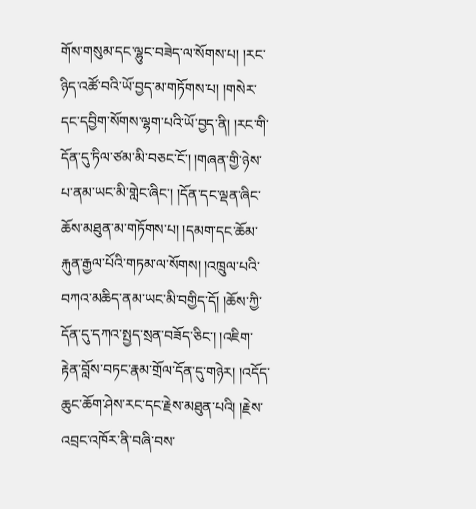གོས་གསུམ་དང་ལྷུང་བཟེད་ལ་སོགས་པ། །རང་ཉིད་འཚོ་བའི་ཡོ་བྱད་མ་གཏོགས་པ། །གསེར་དང་དབྱིག་སོགས་ལྷག་པའི་ཡོ་བྱད་ནི། །རང་གི་དོན་དུ་ཏིལ་ཙམ་མི་བཅང་ངོ་། །གཞན་གྱི་ཉེས་པ་ནམ་ཡང་མི་གླེང་ཞིང་། །དོན་དང་ལྡན་ཞིང་ཆོས་མཐུན་མ་གཏོགས་པ། །དམག་དང་ཆོམ་རྐུན་རྒྱལ་པོའི་གཏམ་ལ་སོགས། །འཁྲུལ་པའི་བཀའ་མཆིད་ནམ་ཡང་མི་བགྱིད་དོ། །ཆོས་ཀྱི་དོན་དུ་དཀའ་སྤྱད་སྲན་བཟོད་ཅིང་། །འཇིག་རྟེན་བློས་བཏང་རྣམ་གྲོལ་དོན་དུ་གཉེར། །འདོད་ཆུང་ཆོག་ཤེས་རང་དང་རྗེས་མཐུན་པའི། །རྗེས་འབྲང་འཁོར་ནི་བཞི་བས་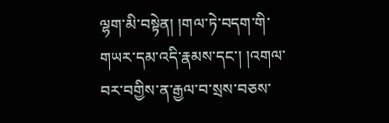ལྷག་མི་བསྟེན། །གལ་ཏེ་བདག་གི་གཡར་དམ་འདི་རྣམས་དང་། །འགལ་བར་བགྱིས་ན་རྒྱལ་བ་སྲས་བཅས་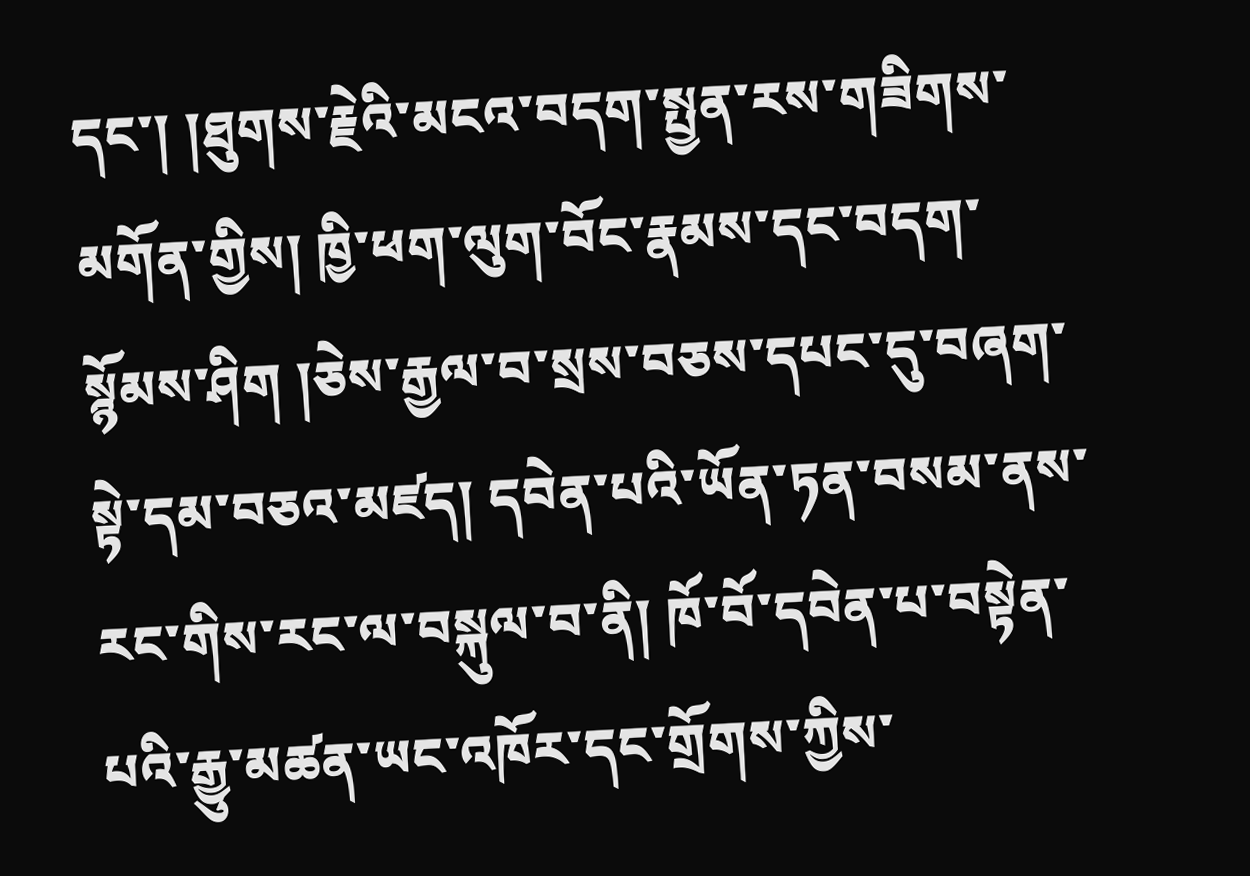དང་། །ཐུགས་རྗེའི་མངའ་བདག་སྤྱན་རས་གཟིགས་མགོན་གྱིས། ཁྱི་ཕག་ལུག་བོང་རྣམས་དང་བདག་སྙོམས་ཤིག །ཅེས་རྒྱལ་བ་སྲས་བཅས་དཔང་དུ་བཞག་སྟེ་དམ་བཅའ་མཛད། དབེན་པའི་ཡོན་ཏན་བསམ་ནས་རང་གིས་རང་ལ་བསྐུལ་བ་ནི། ཁོ་བོ་དབེན་པ་བསྟེན་པའི་རྒྱུ་མཚན་ཡང་འཁོར་དང་གྲོགས་ཀྱིས་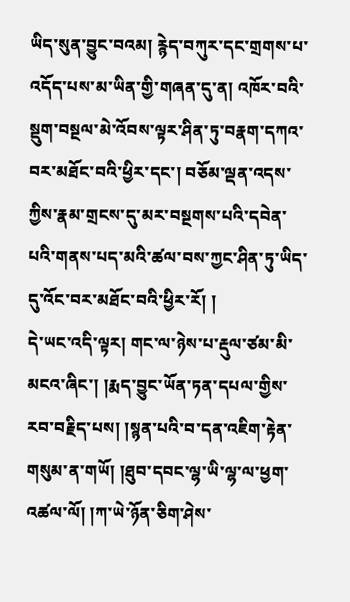ཡིད་སུན་བྱུང་བའམ། རྙེད་བཀུར་དང་གྲགས་པ་འདོད་པས་མ་ཡིན་གྱི་གཞན་དུ་ན། འཁོར་བའི་སྡུག་བསྔལ་མེ་འོབས་ལྟར་ཤིན་ཏུ་བརྣག་དཀའ་བར་མཐོང་བའི་ཕྱིར་དང་། བཅོམ་ལྡན་འདས་ཀྱིས་རྣམ་གྲངས་དུ་མར་བསྔགས་པའི་དབེན་པའི་གནས་པད་མའི་ཚལ་བས་ཀྱང་ཤིན་ཏུ་ཡིད་དུ་འོང་བར་མཐོང་བའི་ཕྱིར་རོ། །
དེ་ཡང་འདི་ལྟར། གང་ལ་ཉེས་པ་རྡུལ་ཙམ་མི་མངའ་ཞིང་། །རྨད་བྱུང་ཡོན་ཏན་དཔལ་གྱིས་རབ་བརྗིད་པས། །སྙན་པའི་བ་དན་འཇིག་རྟེན་གསུམ་ན་གཡོ། །ཐུབ་དབང་ལྷ་ཡི་ལྷ་ལ་ཕྱག་འཚལ་ལོ། །ཀ་ཡེ་ཉོན་ཅིག་ཤེས་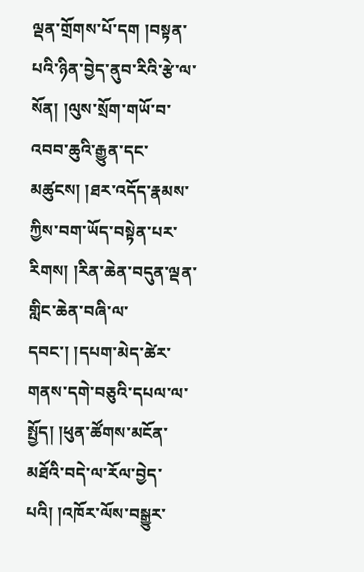ལྡན་གྲོགས་པོ་དག །བསྟན་པའི་ཉིན་བྱེད་ནུབ་རིའི་རྩེ་ལ་སོན། །ལུས་སྲོག་གཡོ་བ་འབབ་ཆུའི་རྒྱུན་དང་མཚུངས། །ཐར་འདོད་རྣམས་ཀྱིས་བག་ཡོད་བསྟེན་པར་རིགས། །རིན་ཆེན་བདུན་ལྡན་གླིང་ཆེན་བཞི་ལ་དབང་། །དཔག་མེད་ཚེར་གནས་དགེ་བཅུའི་དཔལ་ལ་སྤྱོད། །ཕུན་ཚོགས་མངོན་མཐོའི་བདེ་ལ་རོལ་བྱེད་པའི། །འཁོར་ལོས་བསྒྱུར་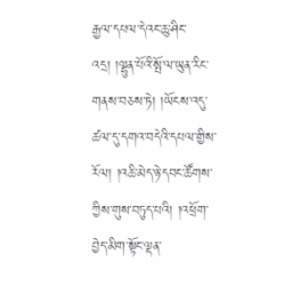རྒྱལ་དཔལ་དེའང་ཆུ་ཤིང་འདྲ། །ལྷུན་པོའི་སྤོ་ལ་ཡུན་རིང་གནས་བཅས་ཏེ། །ཡོངས་འདུ་ཚལ་དུ་དགའ་བདེའི་དཔལ་གྱིས་རོལ། །འཆི་མེད་ཉེ་དབང་ཚོགས་ཀྱིས་གུས་བཏུད་པའི། །འཕྲོག་བྱེད་མིག་སྟོང་ལྡན་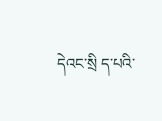དེའང་སྲི ད་པའི་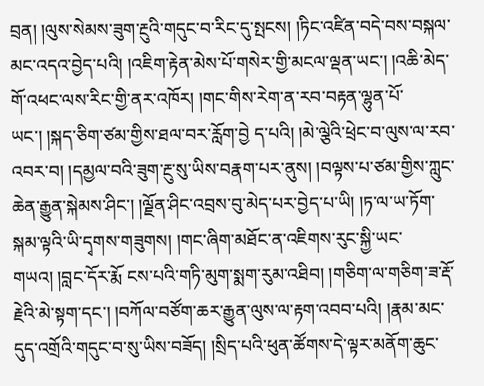བྲན། །ལུས་སེམས་ཟུག་རྔུའི་གདུང་བ་རིང་དུ་སྤངས། །ཏིང་འཛིན་བདེ་བས་བསྐལ་མང་འདའ་བྱེད་པའི། །འཇིག་རྟེན་མེས་པོ་གསེར་གྱི་མངལ་ལྡན་ཡང་། །འཆི་མེད་གོ་འཕང་ལས་རིང་གྱི་ནར་འཁོར། །གང་གིས་རེག་ན་རབ་བརྟན་ལྷུན་པོ་ཡང་། །སྐད་ཅིག་ཙམ་གྱིས་ཐལ་བར་རློག་བྱེ ད་པའི། །མེ་ལྕེའི་ཕྲེང་བ་ལུས་ལ་རབ་འབར་བ། །དམྱལ་བའི་ཟུག་རྔུ་སུ་ཡིས་བརྣག་པར་ནུས། །བལྟས་པ་ཙམ་གྱིས་ཀླུང་ཆེན་རྒྱུན་སྐེམས་ཤིང་། །ལྗོན་ཤིང་འབྲས་བུ་མེད་པར་བྱེད་པ་ཡི། །ཏ་ལ་ཡ་ཏོག་སྐམ་ལྟའི་ཡི་དྭགས་གཟུགས། །གང་ཞིག་མཐོང་ན་འཇིགས་རུང་སྐྱི་ཡང་གཡའ། །བླང་དོར་རྨོ ངས་པའི་གཏི་མུག་སྨག་རུམ་འཐིབ། །གཅིག་ལ་གཅིག་ཟ་རྡོ་རྗེའི་མེ་སྟག་དང་། །བཀོལ་བཙོག་ཆར་རྒྱུན་ལུས་ལ་རྟག་འབབ་པའི། །རྣམ་མང་དུད་འགྲོའི་གདུང་བ་སུ་ཡིས་བཟོད། །སྲིད་པའི་ཕུན་ཚོགས་དེ་ལྟར་མནོག་ཆུང་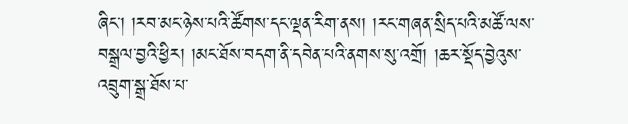ཞིང་། །རབ་མང་ཉེས་པའི་ཚོགས་དང་ལྡན་རིག་ནས། །རང་གཞན་སྲིད་པའི་མཚོ་ལས་བསྒྲལ་བྱའི་ཕྱིར། །མང་ཐོས་བདག་ནི་དབེན་པའི་ནགས་སུ་འགྲོ། །ཆར་སྡོད་བྱེའུས་འབྲུག་སྒྲ་ཐོས་པ་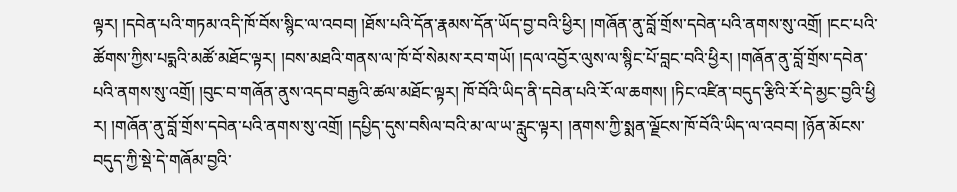ལྟར། །དབེན་པའི་གཏམ་འདི་ཁོ་བོས་སྙིང་ལ་འབབ། །ཐོས་པའི་དོན་རྣམས་དོན་ཡོད་བྱ་བའི་ཕྱིར། །གཞོན་ནུ་བློ་གྲོས་དབེན་པའི་ནགས་སུ་འགྲོ། །ངང་པའི་ཚོགས་ཀྱིས་པདྨའི་མཚོ་མཐོང་ལྟར། །བས་མཐའི་གནས་ལ་ཁོ་བོ་སེམས་རབ་གཡོ། །དལ་འབྱོར་ལུས་ལ་སྙིང་པོ་བླང་བའི་ཕྱིར། །གཞོན་ནུ་བློ་གྲོས་དབེན་པའི་ནགས་སུ་འགྲོ། །བུང་བ་གཞོན་ནུས་འདབ་བརྒྱའི་ཚལ་མཐོང་ལྟར། ཁོ་བོའི་ཡིད་ནི་དབེན་པའི་རོ་ལ་ཆགས། །ཏིང་འཛིན་བདུད་རྩིའི་རོ་དེ་མྱང་བྱའི་ཕྱི ར། །གཞོན་ནུ་བློ་གྲོས་དབེན་པའི་ནགས་སུ་འགྲོ། །དཔྱིད་དུས་བསིལ་བའི་མ་ལ་ཡ་རླུང་ལྟར། །ནགས་ཀྱི་སྨན་ལྗོངས་ཁོ་བོའི་ཡིད་ལ་འབབ། །ཉོན་མོངས་བདུད་ཀྱི་སྡེ་དེ་གཞོམ་བྱའི་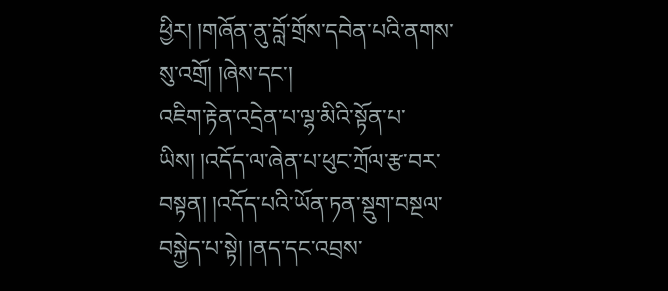ཕྱིར། །གཞོན་ནུ་བློ་གྲོས་དབེན་པའི་ནགས་སུ་འགྲོ། །ཞེས་དང་།
འཇིག་རྟེན་འདྲེན་པ་ལྷ་མིའི་སྟོན་པ་ཡིས། །འདོད་ལ་ཞེན་པ་ཕུང་ཀྲོལ་རྩ་བར་བསྟན། །འདོད་པའི་ཡོན་ཏན་སྡུག་བསྔལ་བསྐྱེད་པ་སྟེ། །ནད་དང་འབྲས་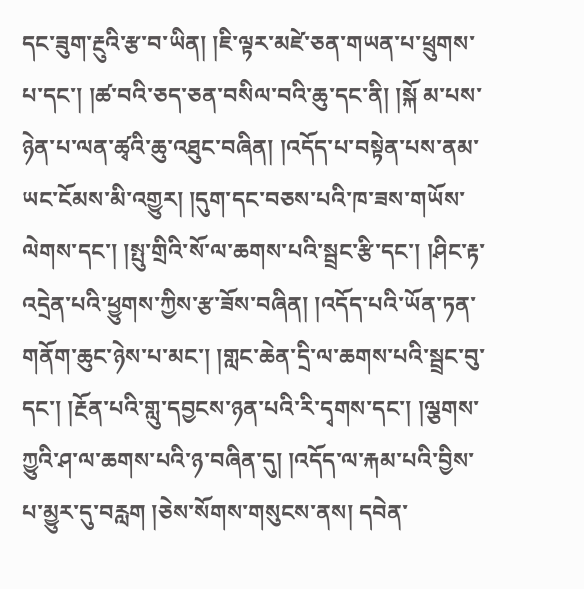དང་ཟུག་རྔུའི་རྩ་བ་ཡིན། །ཇི་ལྟར་མཛེ་ཅན་གཡན་པ་ཕྲུགས་པ་དང་། །ཚ་བའི་ཅད་ཅན་བསིལ་བའི་ཆུ་དང་ནི། །སྐོ མ་པས་ཉེན་པ་ལན་ཚྭའི་ཆུ་འཐུང་བཞིན། །འདོད་པ་བསྟེན་པས་ནམ་ཡང་ངོམས་མི་འགྱུར། །དུག་དང་བཅས་པའི་ཁ་ཟས་གཡོས་ལེགས་དང་། །སྤུ་གྲིའི་སོ་ལ་ཆགས་པའི་སྦྲང་རྩི་དང་། །ཤིང་རྟ་འདྲེན་པའི་ཕྱུགས་ཀྱིས་རྩ་ཟོས་བཞིན། །འདོད་པའི་ཡོན་ཏན་གནོག་ཆུང་ཉེས་པ་མང་། །གླང་ཆེན་དྲི་ལ་ཆགས་པའི་སྦྲང་བུ་དང་། །རྔོན་པའི་གླུ་དབྱངས་ཉན་པའི་རི་དྭགས་དང་། །ལྕགས་ཀྱུའི་ཤ་ལ་ཆགས་པའི་ཉ་བཞིན་དུ། །འདོད་ལ་རྐམ་པའི་བྱིས་པ་མྱུར་དུ་བརླག །ཅེས་སོགས་གསུངས་ནས། དབེན་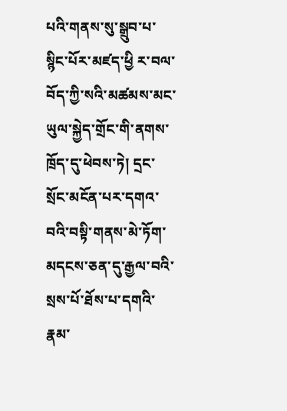པའི་གནས་སུ་སྒྲུབ་པ་སྙིང་པོར་མཛད་ཕྱི ར་བལ་བོད་ཀྱི་སའི་མཚམས་མང་ཡུལ་སྐྱེད་གྲོང་གི་ནགས་ཁྲོད་དུ་ཕེབས་ཏེ། དྲང་སྲོང་མངོན་པར་དགའ་བའི་བསྟི་གནས་མེ་ཏོག་མདངས་ཅན་དུ་རྒྱལ་བའི་སྲས་པོ་ཐོས་པ་དགའི་རྣམ་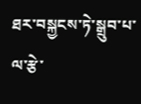ཐར་བསྐྱངས་ཏེ་སྒྲུབ་པ་ལ་རྩེ་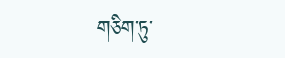གཅིག་ཏུ་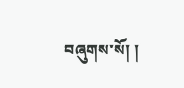བཞུགས་སོ། །